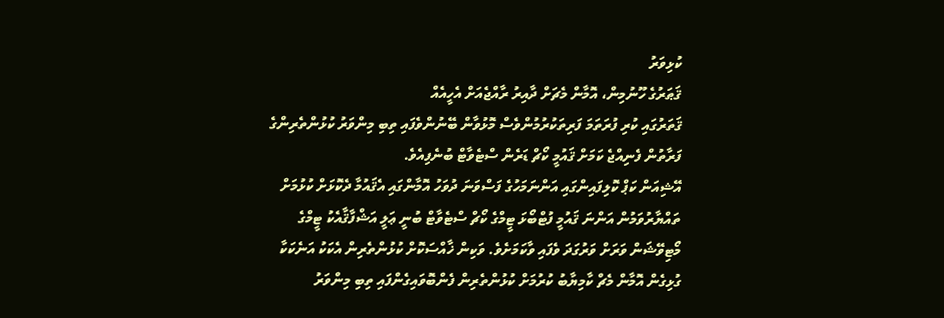ކުޅިވަރު
ޤަޠަރުގެ ހޫނުމިން، އޮމާން މެޗަށް ދާއިރު ރާއްޖެއަށް އެހީއެއް
ޤަތަރުގައި ކުރި ފުރަތަމަ ފަރިތަކުރުމުންވެސް މޮޅުވާން ބޭނުންވެފައި ތިބި މިންވަރު ކުޅުންތެރިންގެ ފަރާތުން ފެނިއްޖެ ކަމަށް ޤައުމީ ކޯޗް ޑަރެން ސްޓެވާޓް ބުނެފިއެވެ.
އޭޝިއަން ކަޕް ކޮލިފައިންގައި އަންނަމަހުގެ ފަސްވަނަ ދުވަހު އޮމާންގައި އެޤައުމާ ދެކޮޅަށް ކުޅުމަށް ތައްޔާރުވަމުން އަންނަ ޤައުމީ ފުޓްބޯޅަ ޓީމްގެ ކޯޗް ސްޓެވާޓް ބުނީ ޢަލީ އަޝްފާޤާއެކު ޓީމްގެ މޯޓިވޭޝަން ވަރަށް ވަރުގަދަ ވެފައި ވާކަމަށެވެ. ވަކިން ޚާއްސަކޮށް ކުޅުންތެރިން އެކަކު އަނެކަކާ ގުޅިގެން އޮމާން މެޗް ކާމިޔާބު ކުރުމަށް ކުޅުންތެރިން ފެންބޮވައިގެންފައި ތިބި މިންވަރު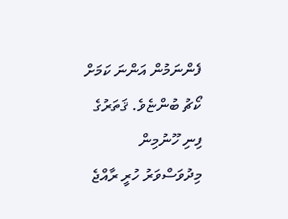ފެންނަމުން އަންނަ ކަމަށް ކޯޗު ބުންޏެވެ. ޤަތަރުގެ ފިނި ހޫނުމިން މިދުވަސްވަރު ހުރީ ރާއްޖެ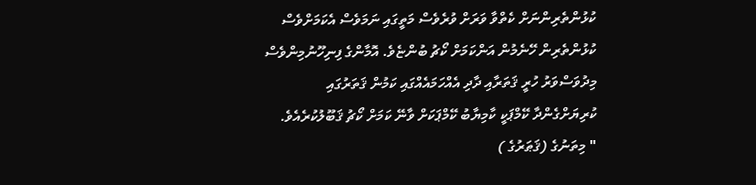ކުޅުންތެރިންނަށް ކެތްވާ ވަރަށް ވުރެވެސް މަތީގައި ނަމަވެސް އެކަމަށްވެސް ކުޅުންތެރިން ހޭނެމުން އަންކަމަށް ކޯޗު ބުންޏެވެ. އޮމާންގެ ފިނިހޫނުމިންވެސް މިދުވަސްވަރު ހުރީ ޤަތަރާއި ދާދި އެއްހަމައެއްގައި ކަމުން ޤަތަރުގައި ކުރިޔަށްގެންދާ ކޭމްޕަކީ ކާމިޔާބު ކޭމްޕަކަށް ވާނޭ ކަމަށް ކޯޗު ޤަބޫލުކުރެއެވެ.
" މިތަނުގެ (ޤަޠަރުގެ )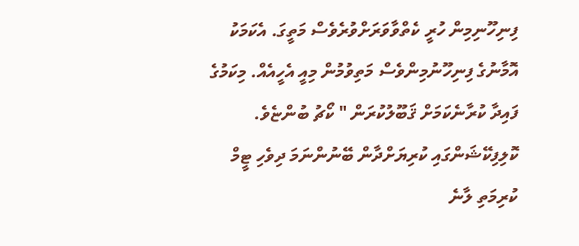ފިނިހޫނިމިން ހުރީ ކެތްވާވަރަށްވުރެވެސް މަތީގަ. އެކަމަކު އޮމާނުގެ ފިނިހޫނުމިންވެސް މަތިވުމުން މިއީ އެހީއެއް. މިކަމުގެ ފައިދާ ކުރާނެކަމަށް ޤަބޫލުކުރަން " ކޯޗު ބުންޏެވެ.
ކޮލިފިކޭޝަންގައި ކުރިޔަށްދާން ބޭނުންނަމަ ދިވެހި ޓީމް ކުރިމަތި ލާނެ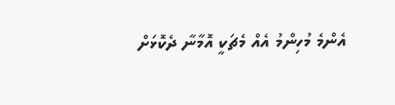އެންމެ މުހިންމު އެއް މެޗަކީ އޮމާނާ ދެކޮޅަށް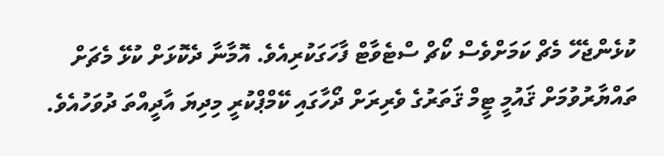ކުޅެންޖެހޭ މެޗް ކަމަށްވެސް ކޯޗް ސްޓެވާޓް ފާހަގަކުރިއެވެ. އޮމާނާ ދެކޮޅަށް ކުޅޭ މެޗަށް ތައްޔާރުވުމަށް ޤައުމީ ޓީމް ޤަތަރުގެ ވެރިރަށް ދޯހާގައި ކޭމްޕްކުރީ މިދިޔަ އާދީއްތަ ދުވަހުއެވެ.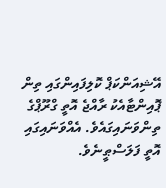އޭޝިއަންކަޕް ކޮލިފައިންގައި ތިން ޕޮއިންޓާއެކު ރާއްޖެ އޮތީ ގްރޫޕްގެ ތިންވަނައިގައެވެ. އެއްވަނައިގައި އޮތީ ފަލަސްޠީނެވެ.